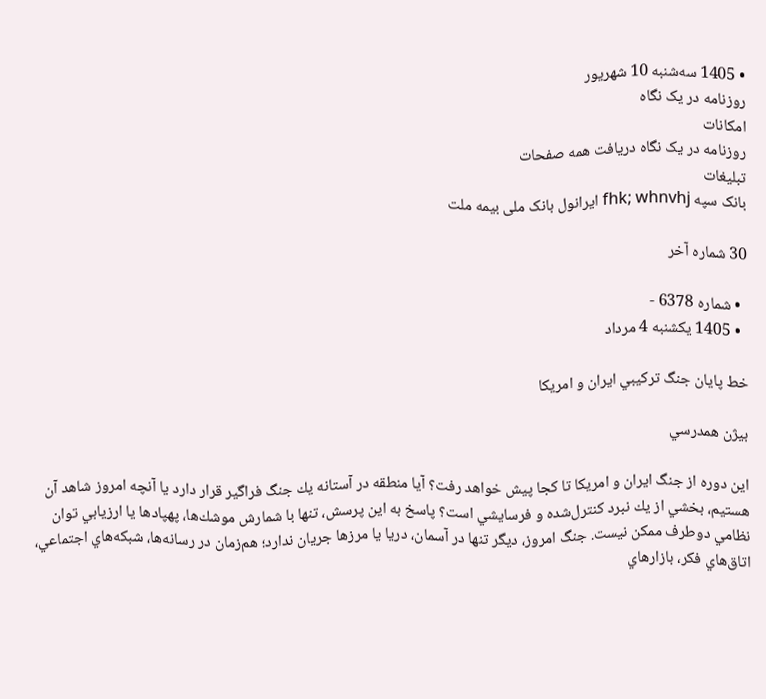• 1405 سه‌شنبه 10 شهريور
روزنامه در یک نگاه
امکانات
روزنامه در یک نگاه دریافت همه صفحات
تبلیغات
بانک سپه fhk; whnvhj ایرانول بانک ملی بیمه ملت

30 شماره آخر

  • شماره 6378 -
  • 1405 يکشنبه 4 مرداد

خط پايان جنگ تركيبي ايران و امريكا

بيژن همدرسي

اين دوره از جنگ ايران و امريكا تا كجا پيش خواهد رفت؟ آيا منطقه در آستانه يك جنگ فراگير قرار دارد يا آنچه امروز شاهد آن هستيم، بخشي از يك نبرد كنترل‌شده و فرسايشي است؟ پاسخ به اين پرسش، تنها با شمارش موشك‌ها، پهپادها يا ارزيابي توان نظامي دو‌طرف ممكن نيست. جنگ امروز، ديگر تنها در آسمان، دريا يا مرزها جريان ندارد؛ هم‌زمان در رسانه‌ها، شبكه‌هاي اجتماعي، اتاق‌هاي فكر، بازارهاي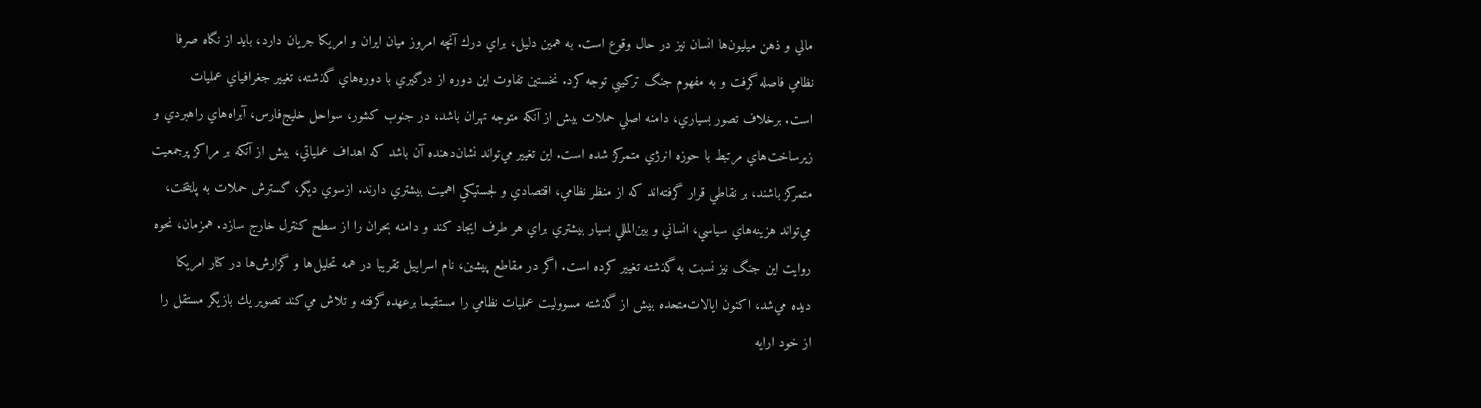مالي و ذهن ميليون‌ها انسان نيز در حال وقوع است. به همين دليل، براي درك آنچه امروز ميان ايران و امريكا جريان دارد، بايد از نگاه صرفا نظامي فاصله گرفت و به مفهوم جنگ تركيبي توجه كرد. نخستين تفاوت اين دوره از درگيري با دوره‌هاي گذشته، تغيير جغرافياي عمليات است. برخلاف تصور بسياري، دامنه اصلي حملات بيش از آنكه متوجه تهران باشد، در جنوب كشور، سواحل خليج‌فارس، آبراه‌هاي راهبردي و زيرساخت‌هاي مرتبط با حوزه انرژي متمركز شده است. اين تغيير مي‌تواند نشان‌دهنده آن باشد كه اهداف عملياتي، بيش از آنكه بر مراكز پرجمعيت متمركز باشند، بر نقاطي قرار گرفته‌اند كه از منظر نظامي، اقتصادي و لجستيكي اهميت بيشتري دارند. ازسوي ديگر، گسترش حملات به پايتخت، مي‌تواند هزينه‌هاي سياسي، انساني و بين‌المللي بسيار بيشتري براي هر طرف ايجاد كند و دامنه بحران را از سطح كنترل خارج سازد. همزمان، نحوه روايت اين جنگ نيز نسبت به گذشته تغيير كرده است. اگر در مقاطع پيشين، نام اسراييل تقريبا در همه تحليل‌ها و گزارش‌ها در كنار امريكا ديده مي‌شد، اكنون ايالات‌متحده بيش از گذشته مسووليت عمليات نظامي را مستقيما بر‌عهده گرفته و تلاش مي‌كند تصوير يك بازيگر مستقل را از خود ارايه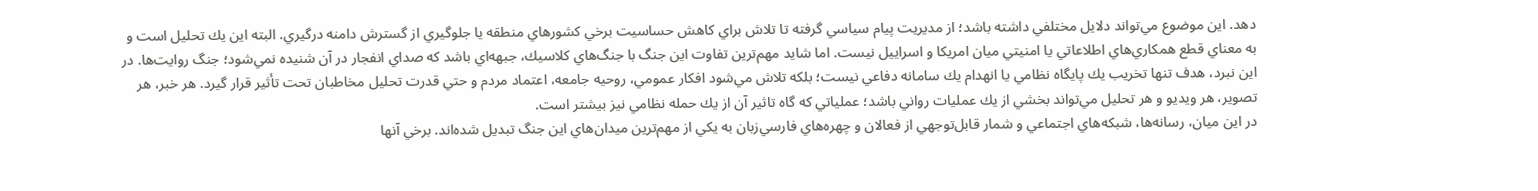دهد. اين موضوع مي‌تواند دلايل مختلفي داشته باشد؛ از مديريت پيام سياسي گرفته تا تلاش براي كاهش حساسيت برخي كشورهاي منطقه يا جلوگيري از گسترش دامنه درگيري. البته اين يك تحليل است و به معناي قطع همكاري‌هاي اطلاعاتي يا امنيتي ميان امريكا و اسراييل نيست. اما شايد مهم‌ترين تفاوت اين جنگ با جنگ‌هاي كلاسيك، جبهه‌اي باشد كه صداي انفجار در آن شنيده نمي‌شود؛ جنگ روايت‌ها. در اين نبرد، هدف تنها تخريب يك پايگاه نظامي يا انهدام يك سامانه دفاعي نيست؛ بلكه تلاش مي‌شود افكار عمومي، روحيه جامعه، اعتماد مردم و حتي قدرت تحليل مخاطبان تحت تأثير قرار گيرد. هر خبر، هر تصوير، هر ويديو و هر تحليل مي‌تواند بخشي از يك عمليات رواني باشد؛ عملياتي كه گاه تاثير آن از يك حمله نظامي نيز بيشتر است.
در اين ميان، رسانه‌ها، شبكه‌هاي اجتماعي و شمار قابل‌توجهي از فعالان و چهره‌هاي فارسي‌زبان به يكي از مهم‌ترين ميدان‌هاي اين جنگ تبديل شده‌اند. برخي آنها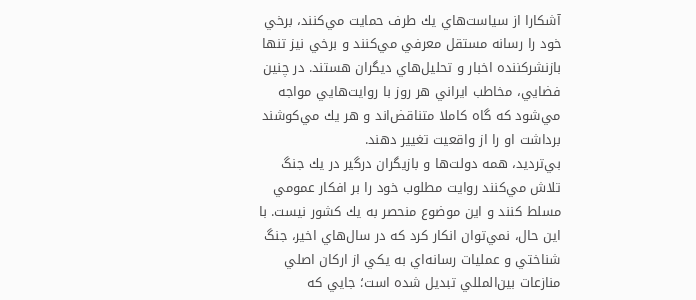آشكارا از سياست‌هاي يك طرف حمايت مي‌كنند، برخي خود را رسانه مستقل معرفي مي‌كنند و برخي نيز تنها بازنشركننده اخبار و تحليل‌هاي ديگران هستند. در چنين فضايي، مخاطب ايراني هر روز با روايت‌هايي مواجه مي‌شود كه گاه كاملا متناقض‌اند و هر يك مي‌كوشند برداشت او را از واقعيت تغيير دهند.
بي‌ترديد، همه دولت‌ها و بازيگران درگير در يك جنگ تلاش مي‌كنند روايت مطلوب خود را بر افكار عمومي مسلط كنند و اين موضوع منحصر به يك كشور نيست. با اين حال، نمي‌توان انكار كرد كه در سال‌هاي اخير، جنگ شناختي و عمليات رسانه‌اي به يكي از اركان اصلي منازعات بين‌المللي تبديل شده است؛ جايي كه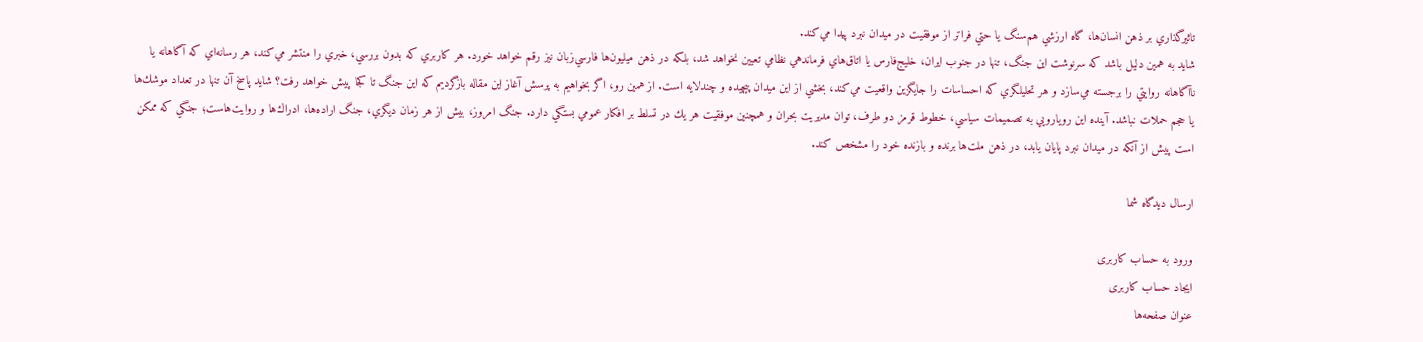تاثيرگذاري بر ذهن انسان‌ها، گاه ارزشي هم‌سنگ يا حتي فراتر از موفقيت در ميدان نبرد پيدا مي‌كند.
شايد به همين دليل باشد كه سرنوشت اين جنگ، تنها در جنوب ايران، خليج‌فارس يا اتاق‌هاي فرماندهي نظامي تعيين نخواهد شد، بلكه در ذهن ميليون‌ها فارسي‌زبان نيز رقم خواهد خورد. هر كاربري كه بدون بررسي، خبري را منتشر مي‌كند، هر رسانه‌اي كه آگاهانه يا ناآگاهانه روايتي را برجسته مي‌سازد و هر تحليلگري كه احساسات را جايگزين واقعيت مي‌كند، بخشي از اين ميدان پيچيده و چندلايه است. از همين رو، اگر بخواهيم به پرسش آغاز اين مقاله بازگرديم كه اين جنگ تا كجا پيش خواهد رفت؟ شايد پاسخ آن تنها در تعداد موشك‌ها يا حجم حملات نباشد. آينده اين رويارويي به تصميمات سياسي، خطوط قرمز دو طرف، توان مديريت بحران و همچنين موفقيت هر يك در تسلط بر افكار عمومي بستگي دارد. جنگ امروز، بيش از هر زمان ديگري، جنگ اراده‌ها، ادراك‌ها‌ و روايت‌هاست؛ جنگي كه ممكن است پيش از آنكه در ميدان نبرد پايان يابد، در ذهن ملت‌ها برنده و بازنده خود را مشخص كند.

ارسال دیدگاه شما

ورود به حساب کاربری
ایجاد حساب کاربری
عنوان صفحه‌ها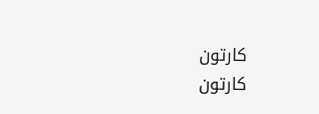کارتون
کارتون